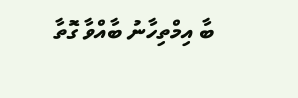ބާ އިމްތިހާނު ބާއްވާ ގޮތާ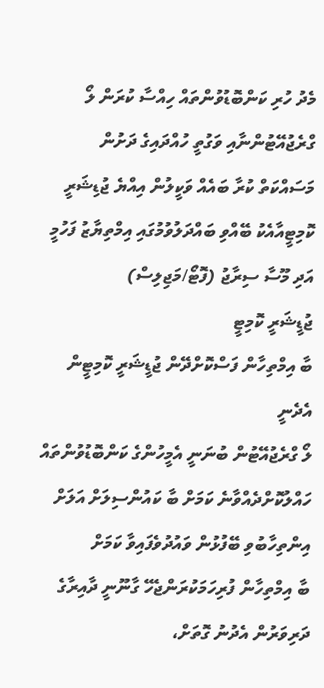މެދު ހުރި ކަންބޮޑުވުންތައް ހިއްސާ ކުރަން ލޯ ގްރެޖުއޭޓުންނާއި ވަގުތީ ހުއްދައިގެ ދަށުން މަސައްކަތް ކުރާ ބައެއް ވަކީލުން އިއްޔެ ޖުޑިޝަރީ ކޮމިޓީއާއެކު ބޭއްވި ބައްދަލުވުމުގައި އިމްތިޔާޒު ފަހުމީ އަދި މޫސާ ސިރާޖު (ފޮޓޯ/މަޖިލިސް)
ޖުޑީޝަރީ ކޮމިޓީ
ބާ އިމްތިހާން ފަސްކޮށްދޭން ޖުޑީޝަރީ ކޮމިޓީން އެދެނީ
ލޯ ގްރެޖުއޭޓުން ބުނަނީ އެމީހުންގެ ކަންބޮޑުވުންތައް ހައްލުކޮށްދެއްވާނެ ކަމަށް ބާ ކައުންސިލަށް އަލަށް އިންތިހާބުވި ބޭފުޅުން ވައުދުވެފައިވާ ކަމަށް
ބާ އިމްތިހާން ފުރިހަމަކުރަންޖެހޭ ގާނޫނީ ދާއިރާގެ ދަރިވަރުން އެދުނު ގޮތަށް،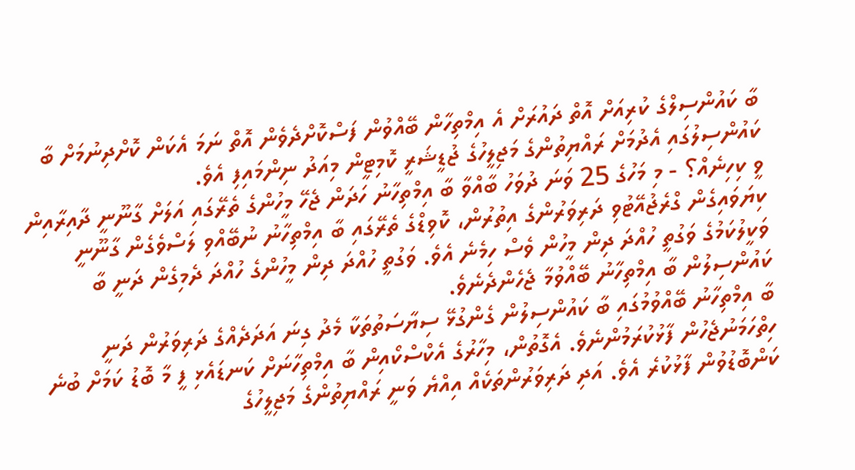ބާ ކައުންސިލްގެ ކުރިއަށް އޮތް ދައުރަށް އެ އިމްތިހާން ބޭއްވުން ފަސްކޮށްދެވެން އޮތް ނަމަ އެކަން ކޮށްދިނުމަށް ބާ ކައުންސިލުގައި އެދުމަށް ރައްޔިތުންގެ މަޖިލީހުގެ ޖުޑީޝަރީ ކޮމިޓީން މިއަދު ނިންމައިފި އެވެ.
ވީ ކިހިނެއް؟ - މި މަހުގެ 25 ވަނަ ދުވަހު ބާއްވާ ބާ އިމްތިހާނު ހަދަން ޖެހޭ މީހުންގެ ތެރޭގައި އަލަށް ގާނޫނީ ދާއިރާއިން ކިޔަވައިގެން ގްރެޖުއޭޓުވި ދަރިވަރުންގެ އިތުރުން، ކޮވިޑްގެ ތެރޭގައި ބާ އިމްތިހާނު ނުބޭއްވި ލަސްވެގެން ގާނޫނީ ވަކީލުކަމުގެ ވަގުތީ ހުއްދަ ދިން މީހުން ވެސް ހިމެނެ އެވެ. ވަގުތީ ހުއްދަ ދިން މީހުންގެ ހުއްދަ ދެމިގެން ދަނީ ބާ ކައުންސިލުން ބާ އިމްތިހާނު ބޭއްވުމާ ޖެހެންދެނެވެ.
ބާ އިމްތިހާނު ބޭއްވުމުގައި ބާ ކައުންސިލުން ގެންގުޅޭ ސިޔާސަތުތަކާ މެދު ގިނަ އަދަދެއްގެ ދަރިވަރުން ދަނީ ހިތްހަމަނުޖެހުން ފާޅުކުރަމުންނެވެ. އެގޮތުން، މިހާރުގެ އެކްސްކޯއިން ބާ އިމްތިހާނަށް ކަނޑައެޅި ފީ މާ ބޮޑު ކަމަށް ބުނެ ކަންބޮޑުވުން ފާޅުކުރެ އެވެ. އަދި ދަރިވަރުންތަކެއް އިއްޔެ ވަނީ ރައްޔިތުންގެ މަޖިލީހުގެ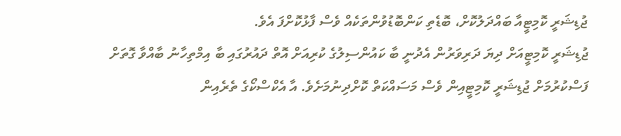ޖުޑިޝަރީ ކޮމިޓީއާ ބައްދަލުކޮށް، ބޮޑެތި ކަންބޮޑުވުންތަކެއް ވެސް ފާޅުކޮށްފަ އެވެ.
ޖުޑިޝަރީ ކޮމިޓީއަށް ދިޔަ ދަރިވަރުން އެދުނީ ބާ ކައުންސިލުގެ ކުރިއަށް އޮތް ދައުރުގައި ބާ އިމްތިހާނު ބާއްވާ ގޮތަށް ފަސްކުރުމަށް ޖުޑިޝަރީ ކޮމިޓީއިން ވެސް މަސައްކަތް ކޮށްދިނުމަށެވެ. އާ އެކްސްކޯގެ ތެރެއިން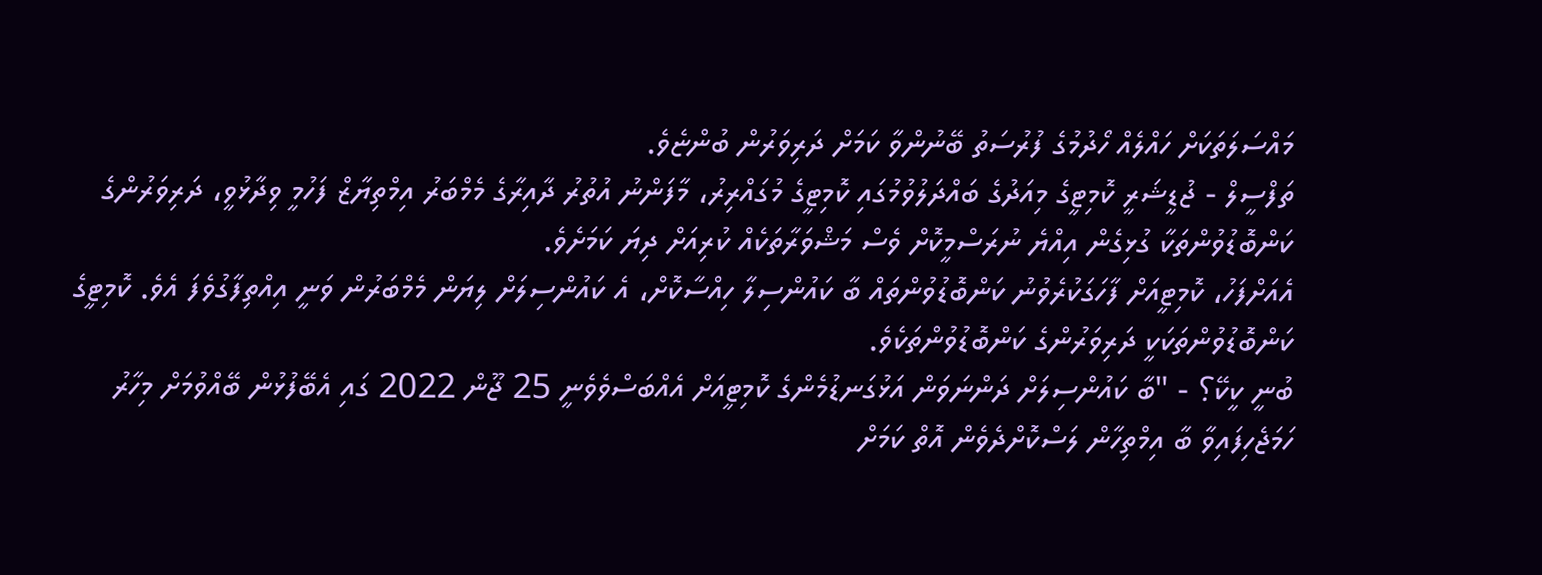މައްސަލަތަކަށް ހައްލެއް ހޯދުމުގެ ފުރުސަތު ބޭނުންވާ ކަމަށް ދަރިވަރުން ބުންޏެވެ.
ތަފްސީލް - ޖުޑީޝަރީ ކޮމިޓީގެ މިއަދުގެ ބައްދަލުވުމުގައި ކޮމިޓީގެ މުގައްރިރު، މާފަންނު އުތުރު ދާއިރާގެ މެމްބަރު އިމްތިޔާޒް ފަހުމީ ވިދާޅުވީ، ދަރިވަރުންގެ ކަންބޮޑުވުންތަކާ ގުޅިގެން އިއްޔެ ނުރަސްމީކޮށް ވެސް މަޝްވަރާތަކެއް ކުރިއަށް ދިޔަ ކަމަށެވެ.
އެއަށްފަހު، ކޮމިޓީއަށް ފާހަގަކުރެވުނު ކަންބޮޑުވުންތައް ބާ ކައުންސިލާ ހިއްސާކޮށް، އެ ކައުންސިލަށް ލިޔަން މެމްބަރުން ވަނީ އިއްތިފާގުވެފަ އެވެ. ކޮމިޓީގެ ކަންބޮޑުވުންތަކަކީ ދަރިވަރުންގެ ކަންބޮޑުވުންތަކެވެ.
ބުނީ ކީކޭ؟ - "ބާ ކައުންސިލަށް ދަންނަވަން އަޅުގަނޑުމެންގެ ކޮމިޓީއަށް އެއްބަސްވެވެނީ 25 ޖޫން 2022 ގައި އެބޭފުޅުން ބޭއްވުމަށް މިހާރު ހަމަޖެހިފައިވާ ބާ އިމްތިހާން ލަސްކޮށްދެވެން އޮތް ކަމަށް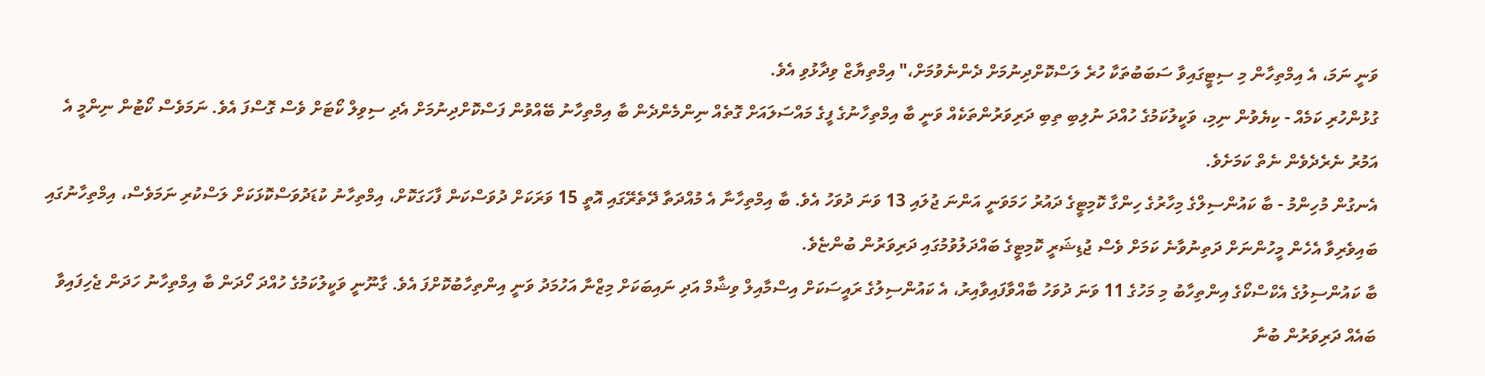ވަނީ ނަމަ، އެ އިމްތިހާން މި ސިޓީގައިވާ ސަބަބުތަކާ ހުރެ ލަސްކޮށްދިނުމަށް ދެންނެވުމަށް،" އިމްތިޔާޒް ވިދާޅުވި އެވެ.
ގުޅުންހުރި ކަމެއް - ކިޔެވުން ނިމި، ވަކީލުކަމުގެ ހުއްދަ ނުލިބި ތިބި ދަރިވަރުންތަކެއް ވަނީ ބާ އިމްތިހާނުގެ ފީގެ މައްސަލައަށް ގޮތެއް ނިންމެންދެން ބާ އިމްތިހާނު ބޭއްވުން ފަސްކޮށްދިނުމަށް އެދި ސިވިލް ކޯޓަށް ވެސް ގޮސްފަ އެވެ. ނަމަވެސް ކޯޓުން ނިންމީ އެ އަމުރު ނެރެދެވެން ނެތް ކަމަށެވެ.
އެނގުން މުހިންމު - ބާ ކައުންސިލްގެ މިހާރުގެ ހިންގާ ކޮމިޓީގެ ދައުރު ހަމަވަނީ އަންނަ ޖުލައި 13 ވަނަ ދުވަހު އެވެ. ބާ އިމްތިހާނާ އެ މުއްދަތާ ދޭތެރޭގައި އޮތީ 15 ވަރަކަށް ދުވަސްކަން ފާހަގަކޮށް، އިމްތިހާނު ކުޑަދުވަސްކޮޅަކަށް ލަސްކުރި ނަމަވެސް، އިމްތިހާނުގައި ބައިވެރިވާ އެހެން މީހުންނަށް ދަތިނުވާނެ ކަމަށް ވެސް ޖުޑިޝަރީ ކޮމިޓީގެ ބައްދަލުވުމުގައި ދަރިވަރުން ބުންޏެވެ.
ބާ ކައުންސިލުގެ އެކްސްކޯގެ އިންތިހާބު މި މަހުގެ 11 ވަނަ ދުވަހު ބާއްވާފައިވާއިރު، އެ ކައުންސިލުގެ ރައީސަކަށް އިސްމާއިލް ވިޝާމް އަދި ނައިބަކަށް މިޒްނާ އަހުމަދު ވަނީ އިންތިހާބުކޮށްފަ އެވެ. ގާނޫނީ ވަކީލުކަމުގެ ހުއްދަ ހޯދަން ބާ އިމްތިހާނު ހަދަން ޖެހިފައިވާ ބައެއް ދަރިވަރުން ބުނާ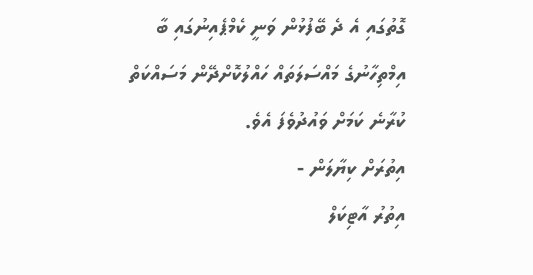ގޮތުގައި އެ ދެ ބޭފުޅުން ވަނީ ކެމްޕެއިނުގައި ބާ އިމްތިހާނުގެ މައްސަލަތައް ހައްލުކޮށްދޭން މަސައްކަތް ކުރާނެ ކަމަށް ވައުދުވެފަ އެވެ.
އިތުރަށް ކިޔާލަން -
އިތުރު އާޓިކަލް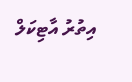އިތުރު އާޓިކަލް